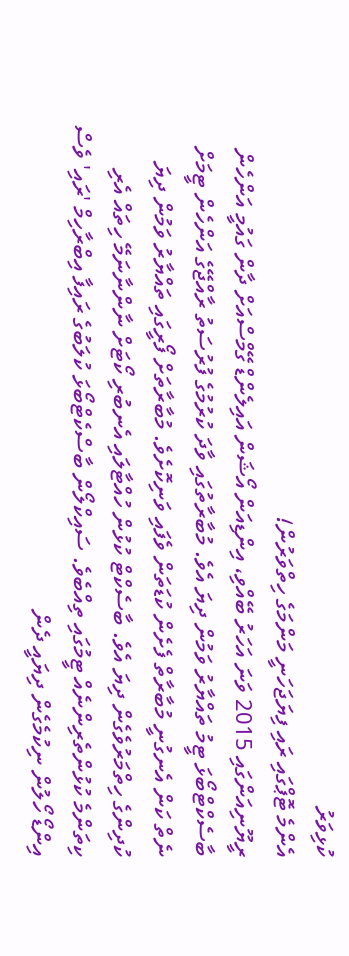ކުޅިވަރު
އެންމެ ޓޮޕްގައި ރައި ފިޔަޖަހަނީ މަންމަގެ ހިތްވަރުން!
ރީޔޫނިއަންގައި 2015 ވަނަ އަހަރު ބޭއްވި، އިންޑިއަން އޯޝަން އައިލެންޑް ގޭމްސްއަށް ދާން ގައުމީ އަންހެން ބާސެކްޓްބޯޅަ ޓީމު ތައްޔާރު ވަމުން ދިޔަ އެވެ. މުބާރާތުގައި ވާދަ ކުރުމުގެ ފުރުސަތު ރާއްޖޭގެ އަންހެން ޓީމަށް ނެތް ކަން އެނގުނީ މުބާރާތް ފެށެން ކުޑަތަން ވެފައި ވަނިކޮށެވެ. މުބާރާތަށް ފޯރީގައި ތައްޔާރު ވަމުން ދިޔަ ކުދިންގެ ހިތްމަރުވެގެން ދިޔަ އެވެ. ބާސެކްޓް ކުޅުން ހުއްޓާލައި އެނބުރި ކޯޓަށް ނާންނާނަމޭ ހިތައް އެރި ކިތަންމެ ކުޅުންތެރިންނެއް ޓީމުގައި ތިއްބެވެ. ސައިކްލޯން ބާސްކެޓްބޯޅަ ކުލަބުގެ ރައިފާ އިބްރާހިމް 'ރައި' ވެސް އިންޑޯ ހޯލުން ނިކުމެގެން ދިޔައީ ދެން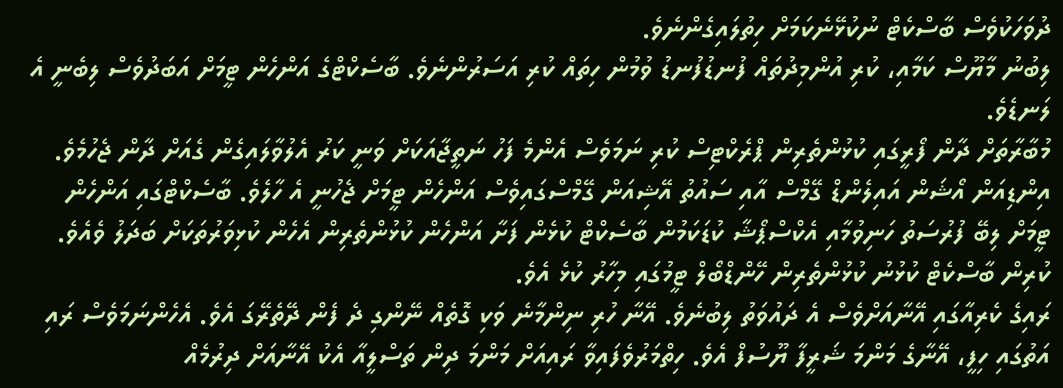ދުވަހަކުވެސް ބާސްކެޓް ނުކުޅޭނެކަމަށް ހިތުލައިގެންނެވެ.
ލިބުނު މާޔޫސް ކަމާއި، ކުރި އުންމިދުތައް ފުނޑުފުނޑު ވުމުން ހިތައް ކުރި އަސަރުންނެވެ. ބާސެކްޓްގެ އަންހެން ޓީމަށް އަބަދުވެސް ލިބެނީ އެ ލަނޑެވެ.
މުބާރާތަށް ދާން ފޯރީގައި ކުޅުންތެރިން ޕްރެކްޓިސް ކުރި ނަމަވެސް އެންމެ ފަހު ނަތީޖާއަކަށް ވަނީ ކަރު އެލުވާލައިގެން ގެއަށް ދާން ޖެހުމެވެ.
އިންޑިއަން އޯޝަން އައިލެންޑް ގޭމްސް އާއި ސައުތު އޭޝިއަން ގޭމްސްގައިވެސް އަންހެން ޓީމަށް ޖެހުނީ އެ ހާލެވެ. ބާސެކްޓްގައި އަންހެން ޓީމަށް ލިބޭ ފުރުސަތު ހަނިވުމާއި އެކްސްޕޯޝާ ކުޑަކަމުން ބާސެކްޓް ކުޅެން ފަށާ އަންހެން ކުޅުންތެރިން އެހެން ކުޅިވަރުތަކަށް ބަދަލު ވެއެވެ. ކުރިން ބާސްކެޓް ކުޅުނު ކުޅުންތެރިން ހޭންޑްބޯލް ޓީމުގައި މިހާރު ކުޅެ އެވެ.
ރައިގެ ކެރިއާގައި އޭނާއަށްވެސް އެ ދައުވަތު ލިބުނެވެ. އޭނާ ހުރި ނިންމާނެ ވަކި ގޮތެއް ނޭންގި ދެ ފެން ދޭތެރޭގަ އެވެ. އެހެންނަމަވެސް ރައި އަތުގައި ހިފީ، އޭނާގެ މަންމަ ޝަރީފާ ޔޫސުފް އެވެ. ހިތްމަރުވެފައިވާ ރައިއަށް މަންމަ ދިން ތަސްލީއާ އެކު އޭނާއަށް ދިރުމެއް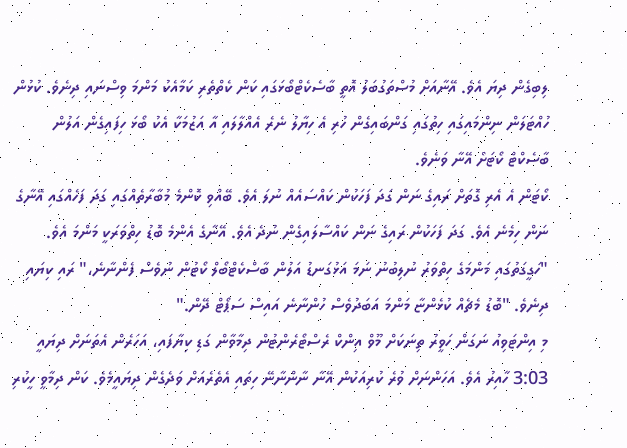ލިބިގެން ދިޔަ އެވެ. އޭނާއަށް މުސްތަގުބަލު އޮތީ ބާސެކެޓްބޯޅަގައި ކަން ކެތްތެރި ކަމާއެކު މަންމަ ވިސްނައި ދިނެވެ. ކުޅުން ހުއްޓަލަން ނިންމައިގައި ހިތުގައި ގަންބައިގެން ހުރި އެ ހިޔާލު ނެރެ އެއްލާލައި އާ އަޒުމަކާ އެކު ބޯޅަ ހިފައިގެން އަލުން ބާސެކްޓް ކޯޓަށް އޭނާ ވަނެވެ.
ކޯޓަން އެ އެރި ގޮތަށް ރައިގެ ނަން ގަދަ ފަހަކުން ކައްސައެއް ނުލަ އެވެ. ބޭއްވި ކޮންމެ މުބާރާތެއްގައި ގަދަ ފަހެއްގައި އޭނާގެ ނަން ހިމެނެ އެވެ. ގަދަ ފަހަކުން ރައިގެ ނަން ކައްސާލައިގެން ނުދެ އެވެ. އޭނާގެ އެންމެ ބޮޑު ހިތްވަރަކީ މަންމަ އެވެ.
"ހަގީގަތުގައި މަންމަގެ ހިތްވަރު ނުލިބުނު ނަމަ އަޅުގަނޑު އަލުން ބާސްކެޓްބޯލް ކޯޓުން ނުވެސް ފެންނާނެ،" ރައި ކިޔައި ދިނެވެ. "ބޮޑު މެޗެއް ކުޅެންޏާ މަންމަ އަބަދުވެސް ހުންނާނެ އައިސް ސަޕޯޓް ދޭން."
މި އިންޓަވިއު ނަގަން ހަވީރު ތިނަކަށް މޫވް އިންކް ރެސްޓޯރެންޓުން ދިމާވާން ގަޑި ކިޔާފައި، އަހަރެން އެތަނަށް ދިޔައީ 3:03 ހާއިރު އެވެ. އަހަންނަށް ވުރެ ކުރިއަކުން އޭނާ ނާންނާނޭ ހިތައި އެތެރެއަށް ވަދެގެން ދިޔައީމެވެ. ކަން ދިމާވީ ހީކުރި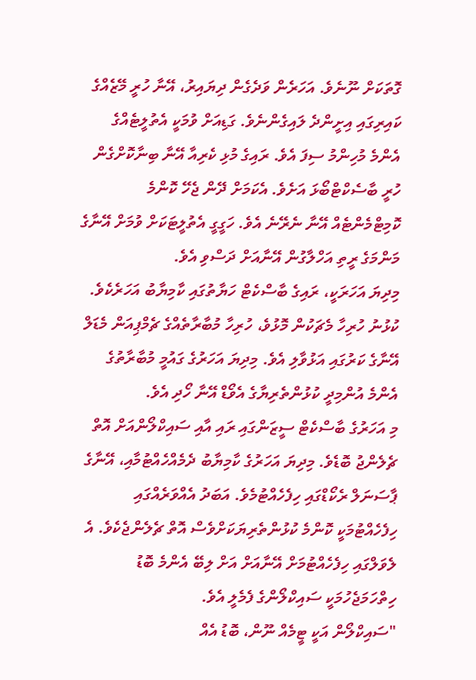ގޮތަކަށް ނޫނެވެ. އަހަރެން ވަދެގެން ދިޔައިރު، އޭނާ ހުރީ މޭޒެއްގެ ކައިރިގައި އިށީންދެ ލައިގެންނެވެ. ގަޑިއަށް ވުމަކީ އެތުލީޓެއްގެ އެންމެ މުހިންމު ސިފަ އެވެ. ރައިގެ މުޅި ކެރިއާ އޭނާ ބިނާކޮށްގެން ހުރީ ބާސެކްޓްބޯޅަ އަށެވެ. އެކަމަށް ދޭން ޖެހޭ ކޮންމެ ކޮމިޓްމެންޓެއް އޭނާ ނެރޭނެ އެވެ. ހަގީގީ އެތުލީޓަކަށް ވުމަށް އޭނާގެ މަންމަގެ ރީތި އަހްލާގުން އޭނާއަށް ދަސްވި އެވެ.
މިދިޔަ އަހަރަކީ، ރައިގެ ބާސްކެޓް ހަޔާތުގައި ކާމިޔާބު އަހަރެކެވެ. ކުޅުނު ހުރިހާ މެޗަކުން މޮޅުވެ، ހުރިހާ މުބާރާތެއްގެ ޗެމްޕިއަން މެޑަލް އޭނާގެ ކަރުގައި އަޅުވާލި އެވެ. މިދިޔަ އަހަރުގެ ގައުމީ މުބާރާތުގެ އެންމެ އުންމިދީ ކުޅުންތެރިޔާގެ އެވޯޑް އޭނާ ހޯދި އެވެ.
މި އަހަރުގެ ބާސްކެޓް ސީޒަންގައި ރައި އާއި ސައިކްލޯންއަށް އޮތް ޗެލެންޖު ބޮޑެވެ. މިދިޔަ އަހަރުގެ ކާމިޔާބު ދެމެއްހެއްޓުމާއި، އޭނާގެ ޕާސަނަލް ރެކޯޑްގައި ހިފެހެއްޓުމެވެ. އަބަދު އެއްވަރެއްގައި ހިފެހެއްޓުމަކީ ކޮންމެ ކުޅުންތެރިޔަކަށްވެސް އޮތް ޗެލެންޖެކެވެ. އެ ލެވަލްގައި ހިފެހެއްޓުމަށް އޭނާއަށް އަށް ލިބޭ އެންމެ ބޮޑު ހިތްހަމަޖެހުމަކީ ސައިކްލޯންގެ ފެމެލީ އެވެ.
"ސައިކްލޯން އަކީ ޓީމެއް ނޫން، ބޮޑު އެއް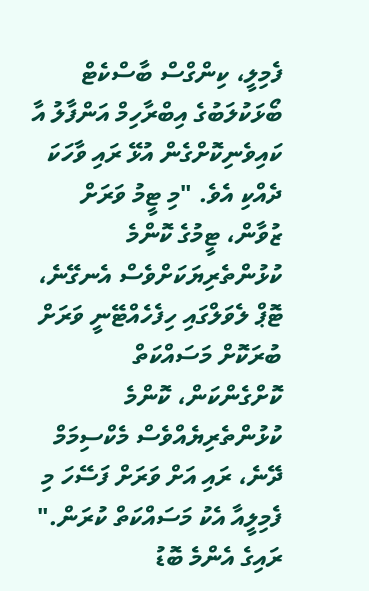ފެމިލީ، ކިންގްސް ބާސްކެޓް ބޯޅަކުލަބުގެ އިބްރާހިމް އަންފާލު އާ ކައިވެނިކޮށްގެން އުޅޭ ރައި ވާހަކަ ދެއްކި އެވެ. "މި ޓީމު ވަރަށް ޒުވާން، ޓީމުގެ ކޮންމެ ކުޅުންތެރިޔަކަށްވެސް އެނގޭނެ، ޓޮޕް ލެވަލްގައި ހިފެހެއްޓޭނީ ވަރަށް ބުރަކޮށް މަސައްކަތް ކޮށްގެންކަން، ކޮންމެ ކުޅުންތެރިޔެއްވެސް މެކްސިމަމް ދޭނެ، ރައި އަށް ވަރަށް ފަސޭހަ މި ފެމިލީއާ އެކު މަސައްކަތް ކުރަން."
ރައިގެ އެންމެ ބޮޑު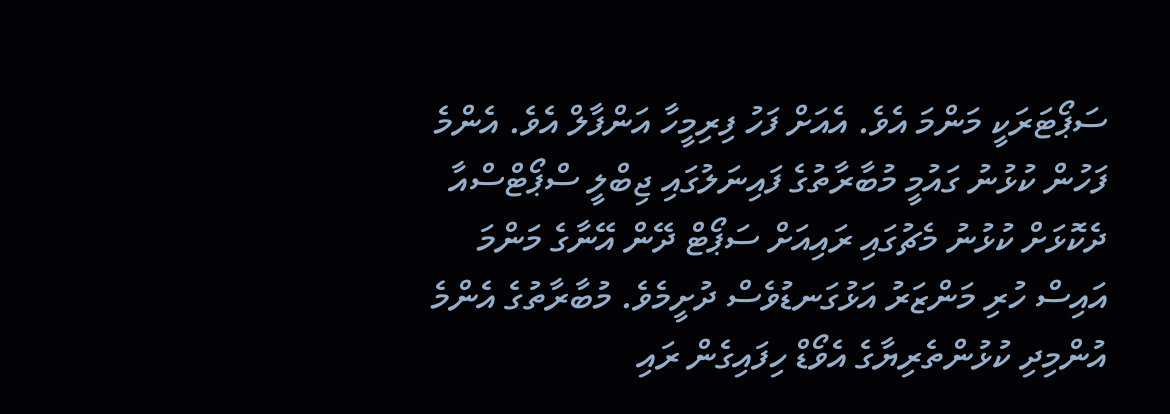ސަޕޯޓަރަކީ މަންމަ އެވެ. އެއަށް ފަހު ފިރިމީހާ އަންފާލް އެވެ. އެންމެ ފަހުން ކުޅުނު ގައުމީ މުބާރާތުގެ ފައިނަލުގައި ޖިބްލީ ސްޕޯޓްސްއާ ދެކޮޅަށް ކުޅުނު މެޗުގައި ރައިއަށް ސަޕޯޓް ދޭން އޭނާގެ މަންމަ އައިސް ހުރި މަންޒަރު އަޅުގަނޑުވެސް ދުށީމެވެ. މުބާރާތުގެ އެންމެ އުންމިދި ކުޅުންތެރިޔާގެ އެވޯޑް ހިފައިގެން ރައި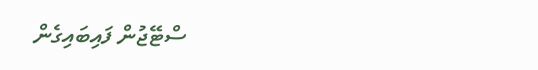ސްޓޭޖުން ފައިބައިގެން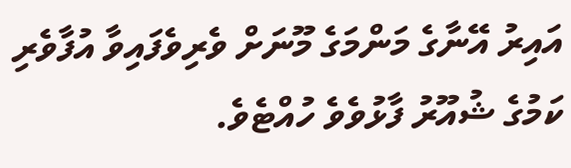އައިރު އޭނާގެ މަންމަގެ މޫނަށް ވެރިވެފައިވާ އުފާވެރި ކަމުގެ ޝުއޫރު ފާޅުވެވެ ހުއްޓެވެ.